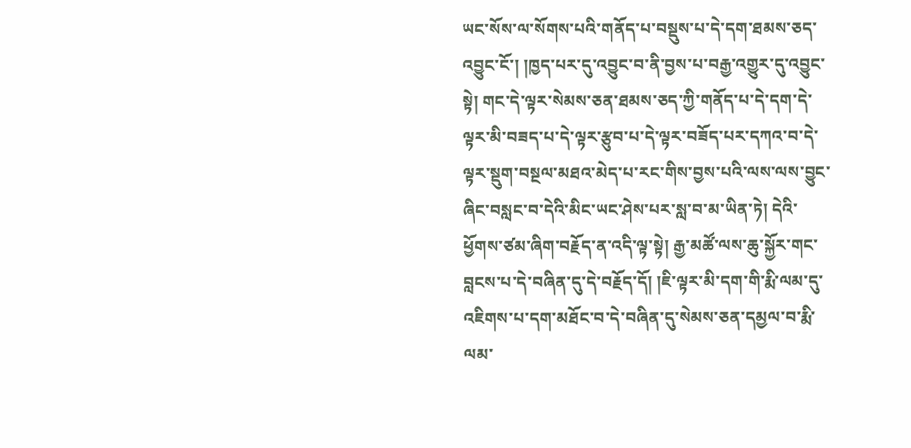ཡང་སོས་ལ་སོགས་པའི་གནོད་པ་བསྡུས་པ་དེ་དག་ཐམས་ཅད་འབྱུང་ངོ་། །ཁྱད་པར་དུ་འབྱུང་བ་ནི་བྱས་པ་བརྒྱ་འགྱུར་དུ་འབྱུང་སྟེ། གང་དེ་ལྟར་སེམས་ཅན་ཐམས་ཅད་ཀྱི་གནོད་པ་དེ་དག་དེ་ལྟར་མི་བཟད་པ་དེ་ལྟར་རྩུབ་པ་དེ་ལྟར་བཟོད་པར་དཀའ་བ་དེ་ལྟར་སྡུག་བསྔལ་མཐའ་མེད་པ་རང་གིས་བྱས་པའི་ལས་ལས་བྱུང་ཞིང་བསླང་བ་དེའི་མིང་ཡང་ཤེས་པར་སླ་བ་མ་ཡིན་ཏེ། དེའི་ཕྱོགས་ཙམ་ཞིག་བརྗོད་ན་འདི་ལྟ་སྟེ། རྒྱ་མཚོ་ལས་ཆུ་སྐྱོར་གང་བླངས་པ་དེ་བཞིན་དུ་དེ་བརྗོད་དོ། །ཇི་ལྟར་མི་དག་གི་རྨི་ལམ་དུ་འཇིགས་པ་དག་མཐོང་བ་དེ་བཞིན་དུ་སེམས་ཅན་དམྱལ་བ་རྨི་ལམ་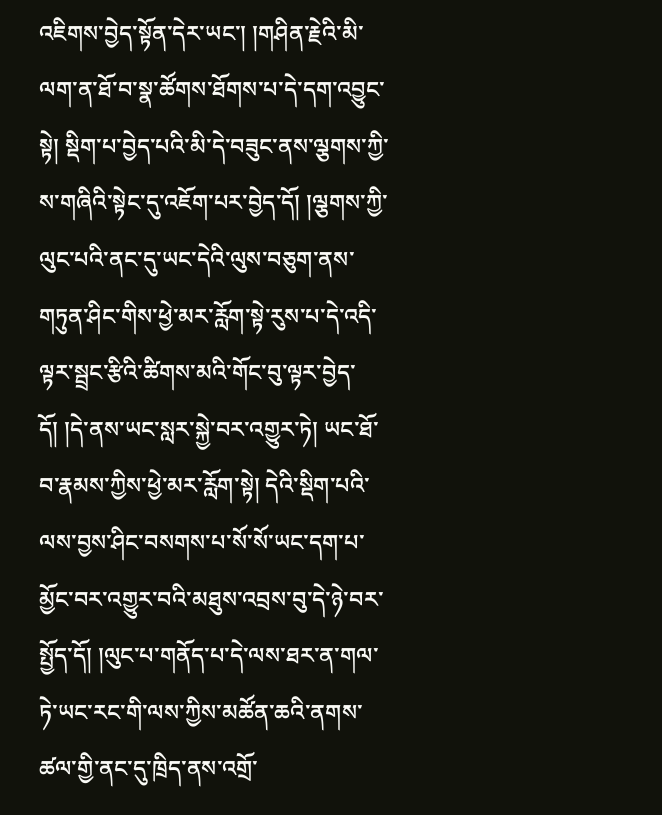འཇིགས་བྱེད་སྟོན་དེར་ཡང་། །གཤིན་རྗེའི་མི་ལག་ན་ཐོ་བ་སྣ་ཚོགས་ཐོགས་པ་དེ་དག་འབྱུང་སྟེ། སྡིག་པ་བྱེད་པའི་མི་དེ་བཟུང་ནས་ལྕགས་ཀྱི་ས་གཞིའི་སྟེང་དུ་འཇོག་པར་བྱེད་དོ། །ལྕགས་ཀྱི་ལུང་པའི་ནང་དུ་ཡང་དེའི་ལུས་བཅུག་ནས་གཏུན་ཤིང་གིས་ཕྱེ་མར་རློག་སྟེ་རུས་པ་དེ་འདི་ལྟར་སྦྲང་རྩིའི་ཚིགས་མའི་གོང་བུ་ལྟར་བྱེད་དོ། །དེ་ནས་ཡང་སླར་སྐྱེ་བར་འགྱུར་ཏེ། ཡང་ཐོ་བ་རྣམས་ཀྱིས་ཕྱེ་མར་རློག་སྟེ། དེའི་སྡིག་པའི་ལས་བྱས་ཤིང་བསགས་པ་སོ་སོ་ཡང་དག་པ་མྱོང་བར་འགྱུར་བའི་མཐུས་འབྲས་བུ་དེ་ཉེ་བར་སྤྱོད་དོ། །ལུང་པ་གནོད་པ་དེ་ལས་ཐར་ན་གལ་ཏེ་ཡང་རང་གི་ལས་ཀྱིས་མཚོན་ཆའི་ནགས་ཚལ་གྱི་ནང་དུ་ཁྲིད་ནས་འགྲོ་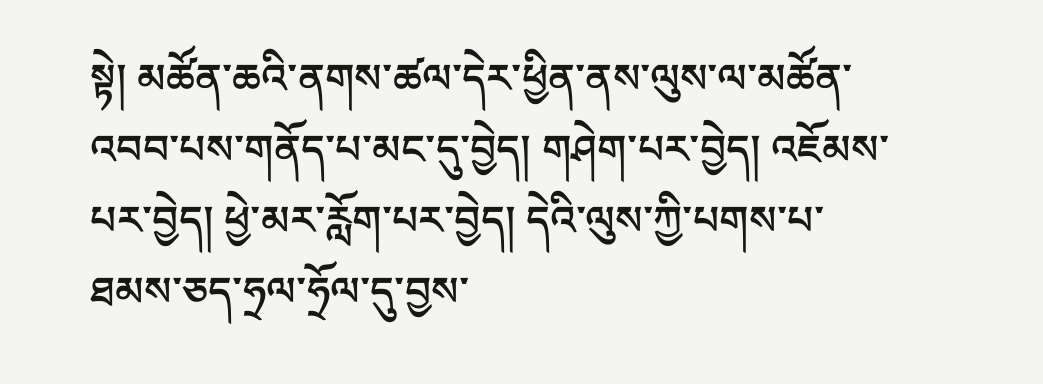སྟེ། མཚོན་ཆའི་ནགས་ཚལ་དེར་ཕྱིན་ནས་ལུས་ལ་མཚོན་འབབ་པས་གནོད་པ་མང་དུ་བྱེད། གཤེག་པར་བྱེད། འཇོམས་པར་བྱེད། ཕྱེ་མར་རློག་པར་བྱེད། དེའི་ལུས་ཀྱི་པགས་པ་ཐམས་ཅད་ཧྲལ་ཧྲོལ་དུ་བྱས་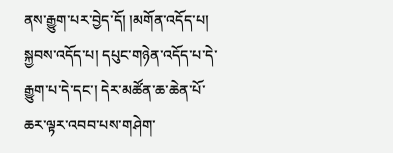ནས་རྒྱུག་པར་བྱེད་དོ། །མགོན་འདོད་པ། སྐྱབས་འདོད་པ། དཔུང་གཉེན་འདོད་པ་དེ་རྒྱུག་པ་དེ་དང་། དེར་མཚོན་ཆ་ཆེན་པོ་ཆར་ལྟར་འབབ་པས་གཤེག་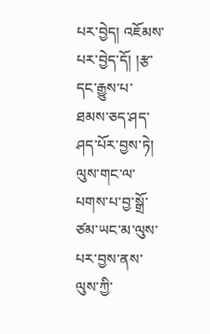པར་བྱེད། འཇོམས་པར་བྱེད་དོ། །རྩ་དང་རྒྱུས་པ་ཐམས་ཅད་ཤད་ཤད་པོར་བྱས་ཏེ། ལུས་གང་ལ་པགས་པ་བྱ་སྒྲོ་ཙམ་ཡང་མ་ལུས་པར་བྱས་ནས་ལུས་ཀྱི་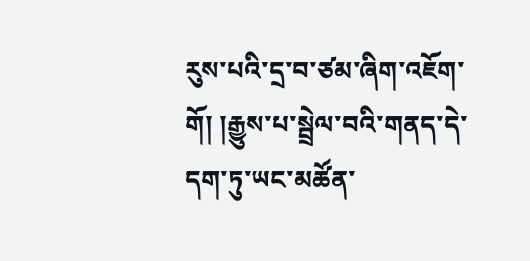རུས་པའི་དྲ་བ་ཙམ་ཞིག་འཇོག་གོ། །རྒྱུས་པ་སྦྲེལ་བའི་གནད་དེ་དག་ཏུ་ཡང་མཚོན་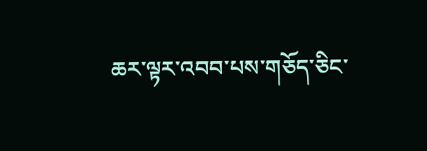ཆར་ལྟར་འབབ་པས་གཅོད་ཅིང་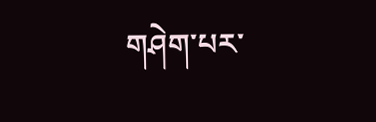གཤེག་པར་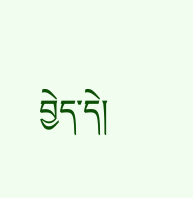བྱེད་དེ།